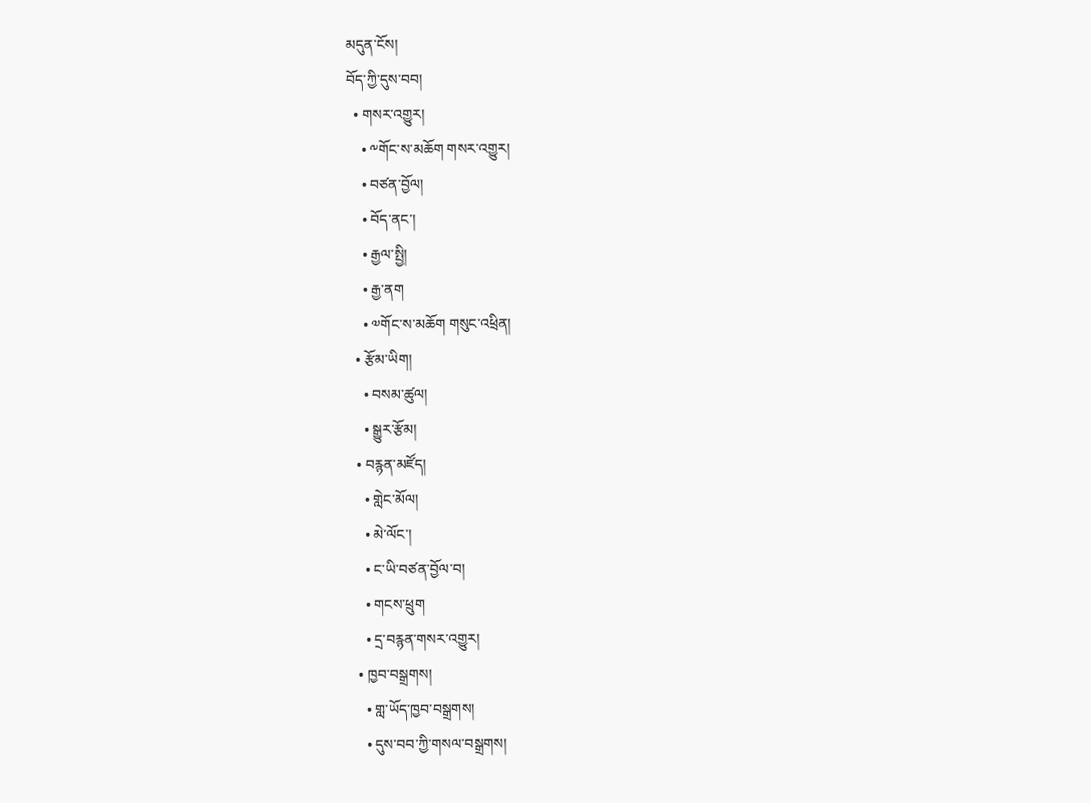མདུན་ངོས།
བོད་ཀྱི་དུས་བབ།
  • གསར་འགྱུར།
    • ༸གོང་ས་མཆོག གསར་འགྱུར།
    • བཙན་བྱོལ།
    • བོད་ནང་།
    • རྒྱལ་སྤྱི།
    • རྒྱ་ནག
    • ༧གོང་ས་མཆོག གསུང་འཕྲིན།
  • རྩོམ་ཡིག།
    • བསམ་ཚུལ།
    • སྒྱུར་རྩོམ།
  • བརྙན་མཛོད།
    • གླེང་མོལ།
    • མེ་ལོང་།
    • ང་ཡི་བཙན་བྱོལ་བ།
    • གངས་ཕྲུག
    • དྲ་བརྙན་གསར་འགྱུར།
  • ཁྱབ་བསྒྲགས།
    • གླ་ཡོད་ཁྱབ་བསྒྲགས།
    • དུས་བབ་ཀྱི་གསལ་བསྒྲགས།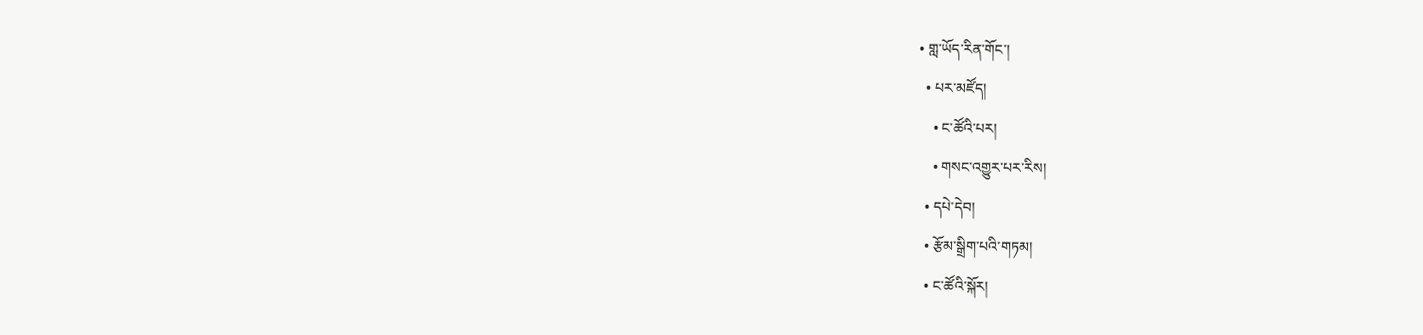• གླ་ཡོད་རིན་གོང་།
  • པར་མཛོད།
    • ང་ཚོའི་པར།
    • གསང་འགྱུར་པར་རིས།
  • དཔེ་དེབ།
  • རྩོམ་སྒྲིག་པའི་གཏམ།
  • ང་ཚོའི་སྐོར།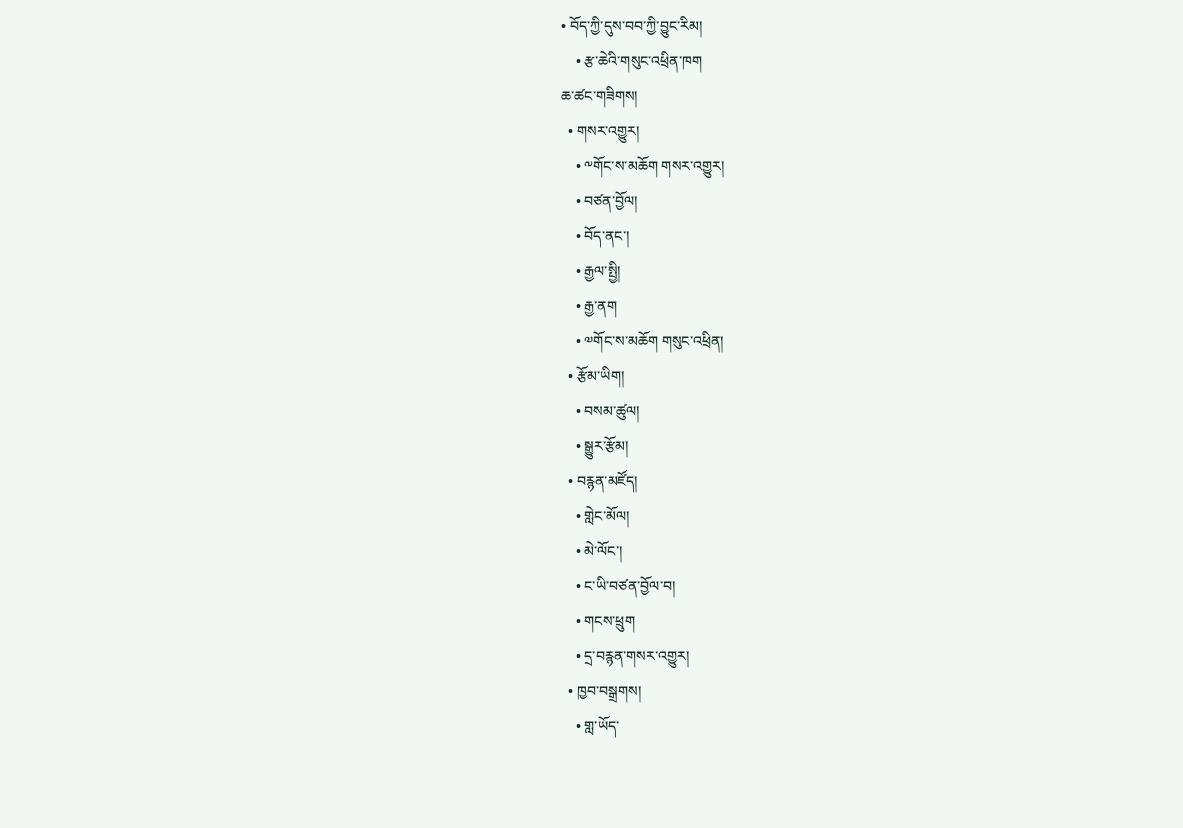• བོད་ཀྱི་དུས་བབ་ཀྱི་བྱུང་རིམ།
    • རྩ་ཆེའི་གསུང་འཕྲིན་ཁག
ཆ་ཚང་གཟིགས།
  • གསར་འགྱུར།
    • ༸གོང་ས་མཆོག གསར་འགྱུར།
    • བཙན་བྱོལ།
    • བོད་ནང་།
    • རྒྱལ་སྤྱི།
    • རྒྱ་ནག
    • ༧གོང་ས་མཆོག གསུང་འཕྲིན།
  • རྩོམ་ཡིག།
    • བསམ་ཚུལ།
    • སྒྱུར་རྩོམ།
  • བརྙན་མཛོད།
    • གླེང་མོལ།
    • མེ་ལོང་།
    • ང་ཡི་བཙན་བྱོལ་བ།
    • གངས་ཕྲུག
    • དྲ་བརྙན་གསར་འགྱུར།
  • ཁྱབ་བསྒྲགས།
    • གླ་ཡོད་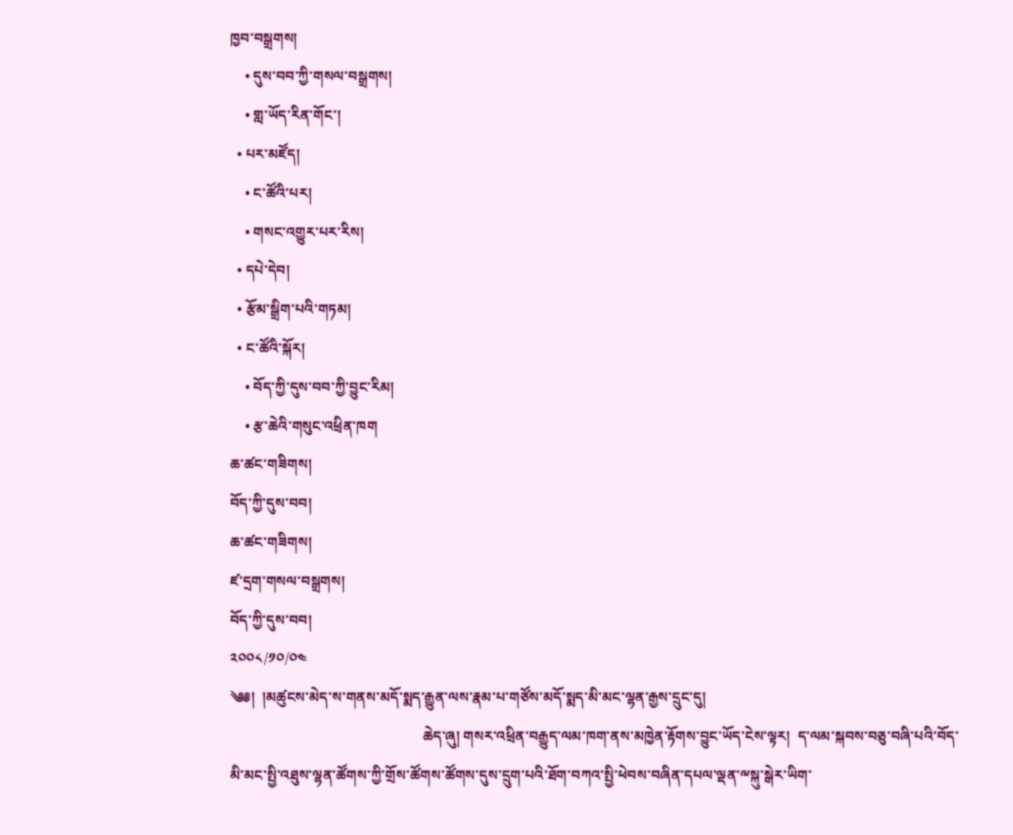ཁྱབ་བསྒྲགས།
    • དུས་བབ་ཀྱི་གསལ་བསྒྲགས།
    • གླ་ཡོད་རིན་གོང་།
  • པར་མཛོད།
    • ང་ཚོའི་པར།
    • གསང་འགྱུར་པར་རིས།
  • དཔེ་དེབ།
  • རྩོམ་སྒྲིག་པའི་གཏམ།
  • ང་ཚོའི་སྐོར།
    • བོད་ཀྱི་དུས་བབ་ཀྱི་བྱུང་རིམ།
    • རྩ་ཆེའི་གསུང་འཕྲིན་ཁག
ཆ་ཚང་གཟིགས།
བོད་ཀྱི་དུས་བབ།
ཆ་ཚང་གཟིགས།
ཛ་དྲག་གསལ་བསྒྲགས།
བོད་ཀྱི་དུས་བབ།
༢༠༠༨/༡༠/༠༤
༄༅།  །མཚུངས་མེད་ས་གནས་མདོ་སྨད་རྒྱུན་ལས་རྣམ་པ་གཙོས་མདོ་སྨད་མི་མང་ལྷན་རྒྱས་དྲུང་དུ།
                                                     ཆེད་ཞུ། གསར་འཕྲིན་བརྒྱུད་ལམ་ཁག་ནས་མཁྱེན་རྟོགས་བྱུང་ཡོད་ངེས་ལྟར།  ད་ལམ་སྐབས་བཅུ་བཞི་པའི་བོད་མི་མང་སྤྱི་འཐུས་ལྷན་ཚོགས་ཀྱི་གྲོས་ཚོགས་ཚོགས་དུས་དྲུག་པའི་ཐོག་བཀའ་སྤྱི་ཕེབས་བཞིན་དཔལ་ལྡན་ྋསྐུ་སྒེར་ཡིག་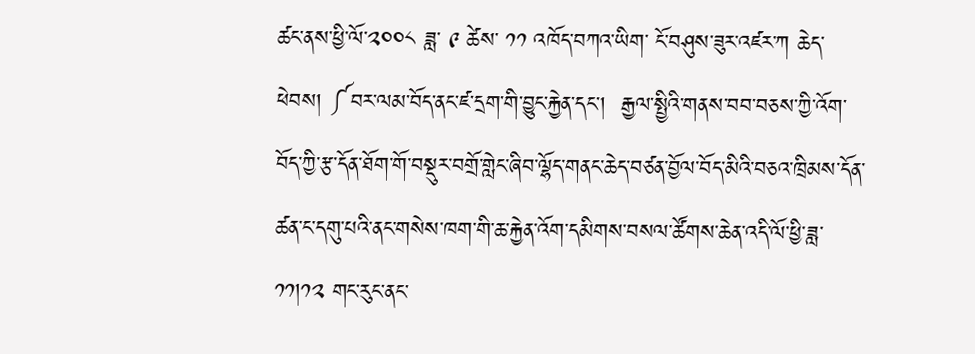ཚང་ནས་ཕྱི་ལོ་༢༠༠༨ ཟླ་ ༩ ཚེས་ ༡༡ འཁོད་བཀའ་ཡིག་ ངོ་བཤུས་ཟུར་འཛར་ཀ ཆེད་ཕེབས། ༼བར་ལམ་བོད་ནང་ཛ་དྲག་གི་བྱུང་རྐྱེན་དང་།  རྒྱལ་སྤྱིའི་གནས་བབ་བཅས་ཀྱི་འོག་བོད་ཀྱི་རྩ་དོན་ཐོག་གོ་བསྡུར་བགྲོ་གླེང་ཞིབ་ལྷོད་གནང་ཆེད་བཙན་བྱོལ་བོད་མིའི་བཅའ་ཁྲིམས་དོན་ཚན་ང་དགུ་པའི་ནང་གསེས་ཁག་གི་ཆ་རྐྱེན་འོག་དམིགས་བསལ་ཚོགས་ཆེན་འདི་ལོ་ཕྱི་ཟླ་ ༡༡།༡༢ གང་རུང་ནང་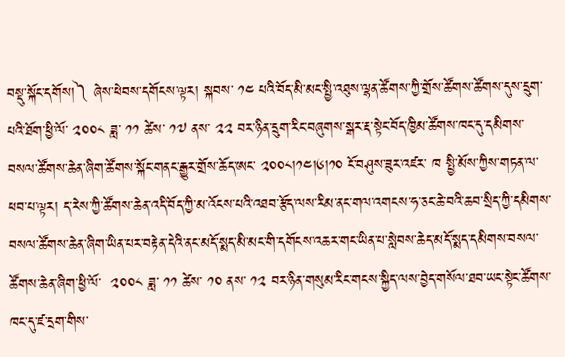བསྡུ་སྐོང་དགོས།༽ ཞེས་ཕེབས་དགོངས་ལྟར། སྐབས་ ༡༤ པའི་བོད་མི་མང་སྤྱི་འཐུས་ལྷན་ཚོགས་ཀྱི་གྲོས་ཚོགས་ཚོགས་དུས་དྲུག་པའི་ཐོག་ཕྱི་ལོ་ ༢༠༠༨ ཟླ་ ༡༡ ཚེས་ ༡༧ ནས་ ༢༢ བར་ཉིན་དྲུག་རིང་བཞུགས་སྒར་རྡ་སྟེང་བོད་ཁྱིམ་ཚོགས་ཁང་དུ་དམིགས་བསལ་ཚོགས་ཆེན་ཞིག་ཚོགས་སྐོང་གནང་རྒྱུར་གྲོས་ཆོད་ཨང་ ༢༠༠༨།༡༤།༦།༡༠ ངོ་བཤུས་ཟུར་འཛར་ ཁ སྤྱི་མོས་ཀྱིས་གཏན་ལ་ཕབ་པ་ལྟར། ད་རེས་ཀྱི་ཚོགས་ཆེན་འདི་བོད་ཀྱི་མ་འོངས་པའི་འཐབ་རྩོད་ལས་རིམ་ནང་གལ་འགངས་ཧ་ཅང་ཆེ་བའི་ཆབ་སྲིད་ཀྱི་དམིགས་བསལ་ཚོགས་ཆེན་ཞིག་ཡིན་པར་བརྟེན་དེའི་ནང་མདོ་སྨད་མི་མང་གི་དགོངས་འཆར་གང་ཡིན་པ་སླེབས་ཆེད་མདོ་སྨད་དམིགས་བསལ་ཚོགས་ཆེན་ཞིག་ཕྱི་ལོ་  ༢༠༠༨ ཟླ་ ༡༡ ཚེས་ ༡༠ ནས་ ༡༢ བར་ཉིན་གསུམ་རིང་གངས་སྐྱིད་ལས་བྱེད་གསོལ་ཐབ་ཡང་སྟེང་ཚོགས་ཁང་དུ་ཛ་དྲག་གིས་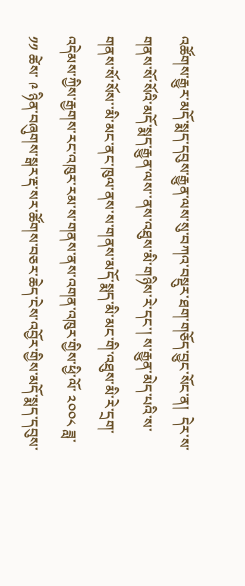འཚོགས་རྒྱུར་མདོ་སྨད་དབུས་རྒྱུན་ལས་སུ་བཀའ་བསྡུར་ཐག་གཅོད་བྱུང་སོང་ན།  དེར་ས་གནས་སོ་སོའི་མདོ་སྨད་རྒྱུན་ལས་་ནས་འཐུས་མི་གཉིས་རེ་དང་། ས་རྒྱུན་མེད་པའི་ས་གནས་སོ་སོས་་མི་མང་ནང་ཁུལ་ནས་ས་གནས་མདོ་སྨད་མི་མང་གི་འཐུས་མི་རེ་དྲག་འདེམས་ཀྱིས་རྒྱགས་རང་འཁུར་རམ་ས་གནས་ནས་འགན་འཁུར་གྱིས་ཕྱི་ལོ་ ༢༠༠༨ ཟླ་ ༡༡ ཚེས་ ༩ ཉིན་བཞུགས་སྒར་རྡ་སར་ཚོགས་བཅར་ཆེད་ངེས་འབྱོར་གྱིས་མདོ་སྨད་དབུས་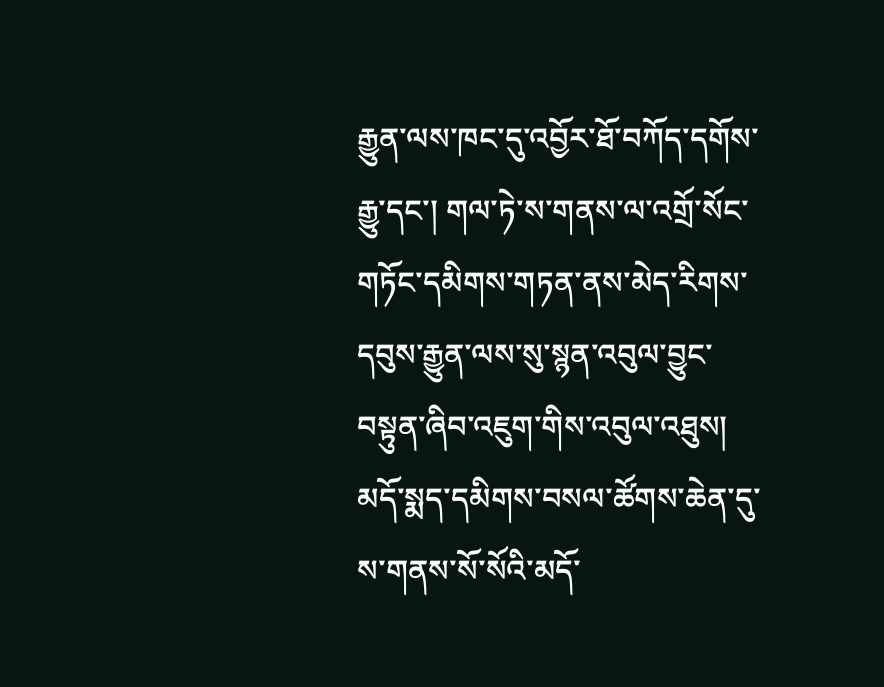རྒྱུན་ལས་ཁང་དུ་འབྱོར་ཐོ་བཀོད་དགོས་རྒྱུ་དང་། གལ་ཏེ་ས་གནས་ལ་འགྲོ་སོང་གཏོང་དམིགས་གཏན་ནས་མེད་རིགས་དབུས་རྒྱུན་ལས་སུ་སྙན་འབུལ་བྱུང་བསྟུན་ཞིབ་འཇུག་གིས་འབུལ་འཐུས། མདོ་སྨད་དམིགས་བསལ་ཚོགས་ཆེན་དུ་ས་གནས་སོ་སོའི་མདོ་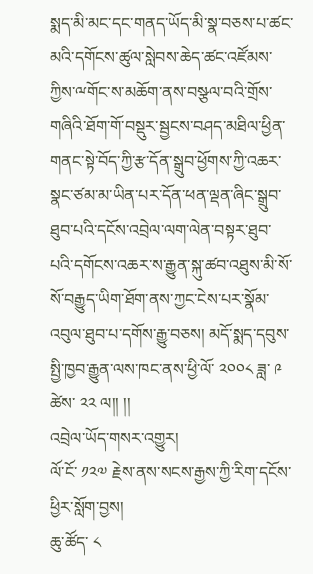སྨད་མི་མང་དང་གནད་ཡོད་མི་སྣ་བཅས་པ་ཚང་མའི་དགོངས་ཚུལ་སླེབས་ཆེད་ཚང་འཛོམས་ཀྱིས་ྋགོང་ས་མཆོག་ནས་བསྩལ་བའི་གྲོས་གཞིའི་ཐོག་གོ་བསྡུར་སྦྱངས་བཤད་མཐིལ་ཕྱིན་གནང་སྟེ་བོད་ཀྱི་རྩ་དོན་སྒྲུབ་ཕྱོགས་ཀྱི་འཆར་སྣང་ཙམ་མ་ཡིན་པར་དོན་ཕན་ལྡན་ཞིང་སྒྲུབ་ཐུབ་པའི་དངོས་འབྲེལ་ལག་ལེན་བསྟར་ཐུབ་པའི་དགོངས་འཆར་ས་རྒྱུན་སྐུ་ཚབ་འཐུས་མི་སོ་སོ་བརྒྱུད་ཡིག་ཐོག་ནས་ཀྱང་ངེས་པར་སྣོམ་འབུལ་ཐུབ་པ་དགོས་རྒྱུ་བཅས། མདོ་སྨད་དབུས་སྤྱི་ཁྱབ་རྒྱུན་ལས་ཁང་ནས་ཕྱི་ལོ་ ༢༠༠༨ ཟླ་ ༩ ཚེས་ ༢༢ ལ།། །།
འབྲེལ་ཡོད་གསར་འགྱུར།
ལོ་ངོ་ ༡༢༧ རྗེས་ནས་སངས་རྒྱས་ཀྱི་རིག་དངོས་ཕྱིར་སློག་བྱས།
ཆུ་ཚོད་ ༨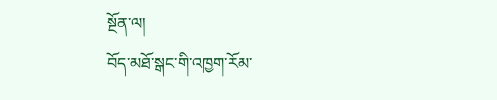སྔོན་ལ།
བོད་མཐོ་སྒང་གི་འཁྱག་རོམ་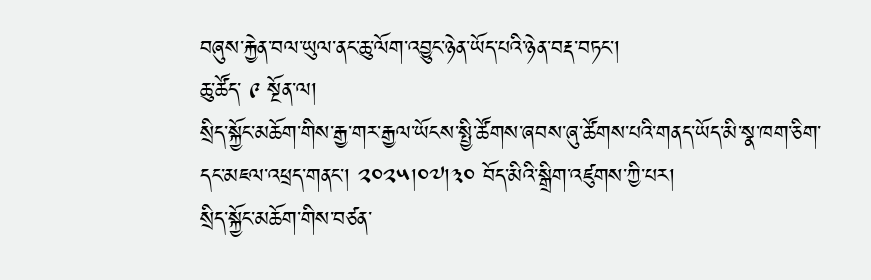བཞུས་རྐྱེན་བལ་ཡུལ་ནང་ཆུ་ལོག་འབྱུང་ཉེན་ཡོད་པའི་ཉེན་བརྡ་བཏང་།
ཆུ་ཚོད་ ༩ སྔོན་ལ།
སྲིད་སྐྱོང་མཆོག་གིས་རྒྱ་གར་རྒྱལ་ཡོངས་སྤྱི་ཚོགས་ཞབས་ཞུ་ཚོགས་པའི་གནད་ཡོད་མི་སྣ་ཁག་ཅིག་དང་མཇལ་འཕྲད་གནང་། ༢༠༢༥།༠༧།༣༠ བོད་མིའི་སྒྲིག་འཛུགས་ཀྱི་པར།
སྲིད་སྐྱོང་མཆོག་གིས་བཙན་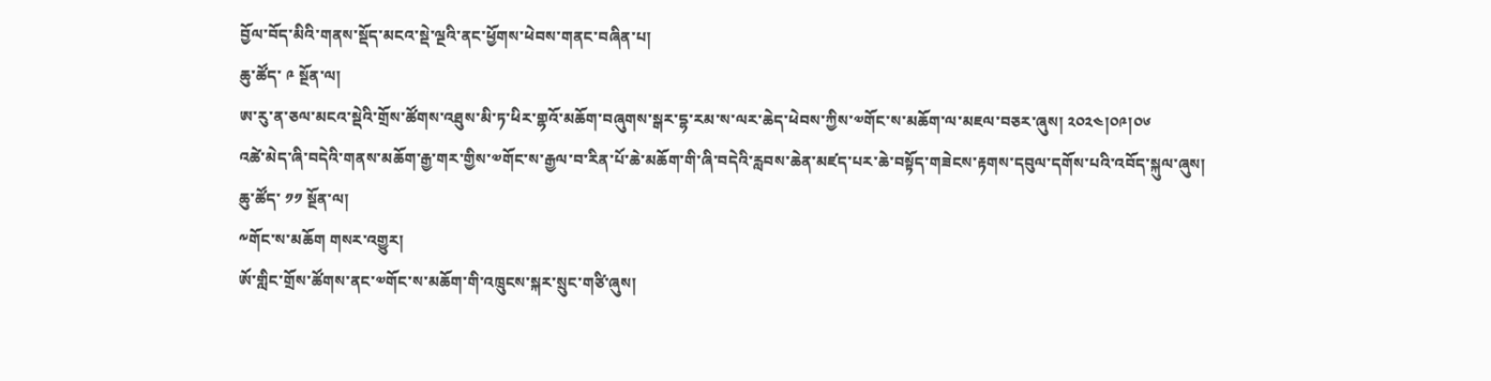བྱོལ་བོད་མིའི་གནས་སྡོད་མངའ་སྡེ་ལྔའི་ནང་ཕྱོགས་ཕེབས་གནང་བཞིན་པ།
ཆུ་ཚོད་ ༩ སྔོན་ལ།
ཨ་རུ་ན་ཅལ་མངའ་སྡེའི་གྲོས་ཚོགས་འཐུས་མི་ཏ་ཕིར་གྷའོ་མཆོག་བཞུགས་སྒར་དྷ་རམ་ས་ལར་ཆེད་ཕེབས་ཀྱིས་༧གོང་ས་མཆོག་ལ་མཇལ་བཅར་ཞུས། ༢༠༢༤།༠༩།༠༦
འཚེ་མེད་ཞི་བདེའི་གནས་མཆོག་རྒྱ་གར་གྱིས་༧གོང་ས་རྒྱལ་བ་རིན་པོ་ཆེ་མཆོག་གི་ཞི་བདེའི་རླབས་ཆེན་མཛད་པར་ཆེ་བསྟོད་གཟེངས་རྟགས་དབུལ་དགོས་པའི་འབོད་སྐུལ་ཞུས།
ཆུ་ཚོད་ ༡༡ སྔོན་ལ།
༸གོང་ས་མཆོག གསར་འགྱུར།
ཨོ་གླིང་གྲོས་ཚོགས་ནང་༧གོང་ས་མཆོག་གི་འཁྲུངས་སྐར་སྲུང་གཙི་ཞུས།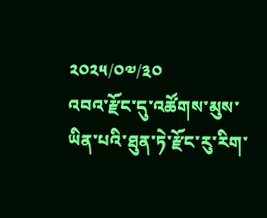༢༠༢༥/༠༧/༣༠
འབའ་རྫོང་དུ་འཚོགས་མུས་ཡིན་པའི་ཐུན་ཏེ་རྫོང་རུ་རིག་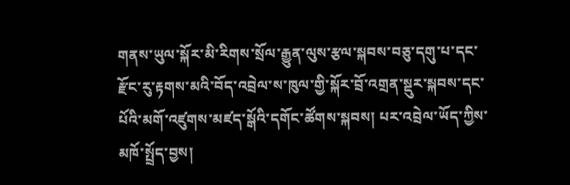གནས་ཡུལ་སྐོར་མི་རིགས་སྲོལ་རྒྱུན་ལུས་རྩལ་སྐབས་བཅུ་དགུ་པ་དང་རྫོང་རུ་རྟགས་མའི་བོད་འབྲེལ་ས་ཁུལ་གྱི་སྐོར་བྲོ་འགྲན་སྡུར་སྐབས་དང་པོའི་མགོ་འཛུགས་མཛད་སྒོའི་དགོང་ཚོགས་སྐབས། པར་འབྲེལ་ཡོད་ཀྱིས་མཁོ་སྤྲོད་བྱས།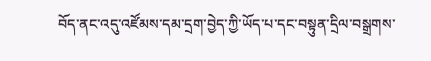བོད་ནང་འདུ་འཛོམས་དམ་དྲག་བྱེད་ཀྱི་ཡོད་པ་དང་བསྟུན་དྲིལ་བསྒྲགས་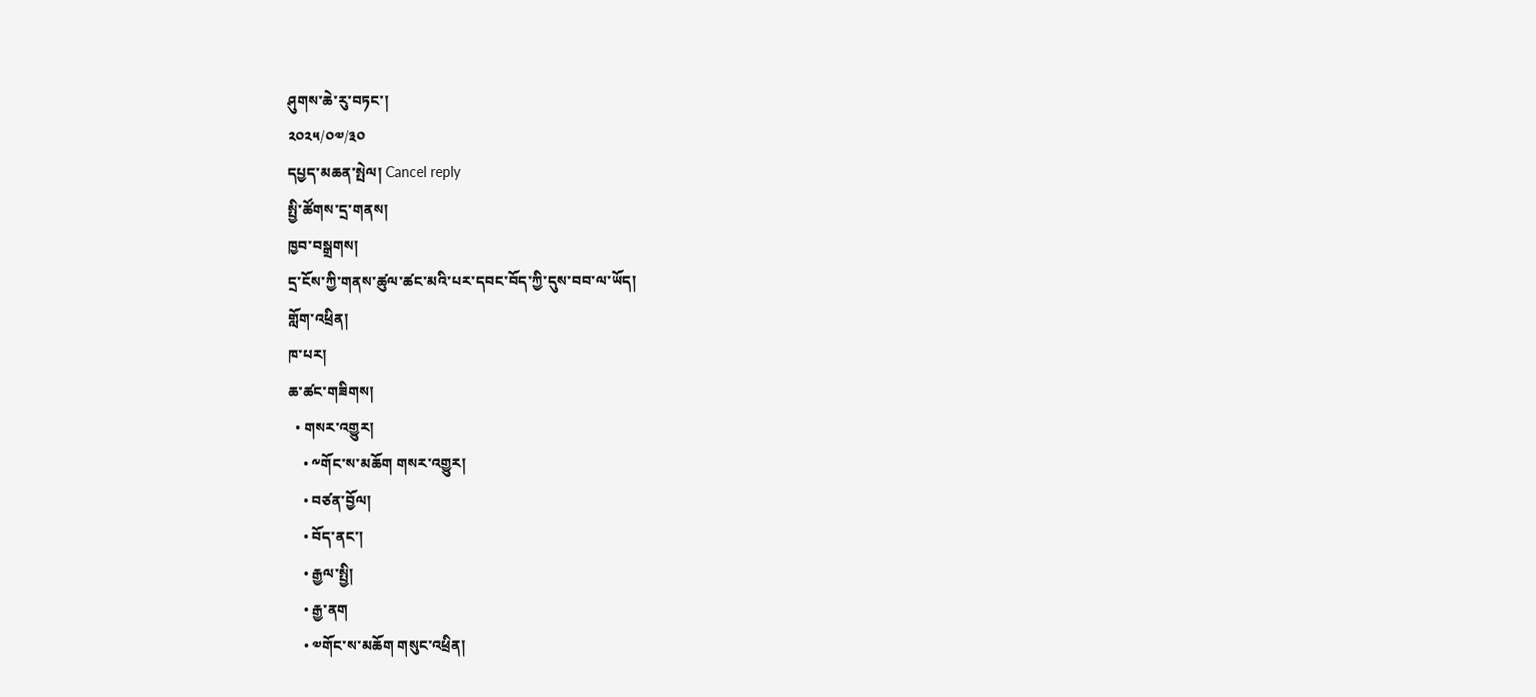ཤུགས་ཆེ་རུ་བཏང་།
༢༠༢༥/༠༧/༣༠
དཔྱད་མཆན་སྤེལ། Cancel reply
སྤྱི་ཚོགས་དྲ་གནས།
ཁྱབ་བསྒྲགས།
དྲ་ངོས་ཀྱི་གནས་ཚུལ་ཚང་མའི་པར་དབང་བོད་ཀྱི་དུས་བབ་ལ་ཡོད།
གློག་འཕྲིན།
ཁ་པར།
ཆ་ཚང་གཟིགས།
  • གསར་འགྱུར།
    • ༸གོང་ས་མཆོག གསར་འགྱུར།
    • བཙན་བྱོལ།
    • བོད་ནང་།
    • རྒྱལ་སྤྱི།
    • རྒྱ་ནག
    • ༧གོང་ས་མཆོག གསུང་འཕྲིན།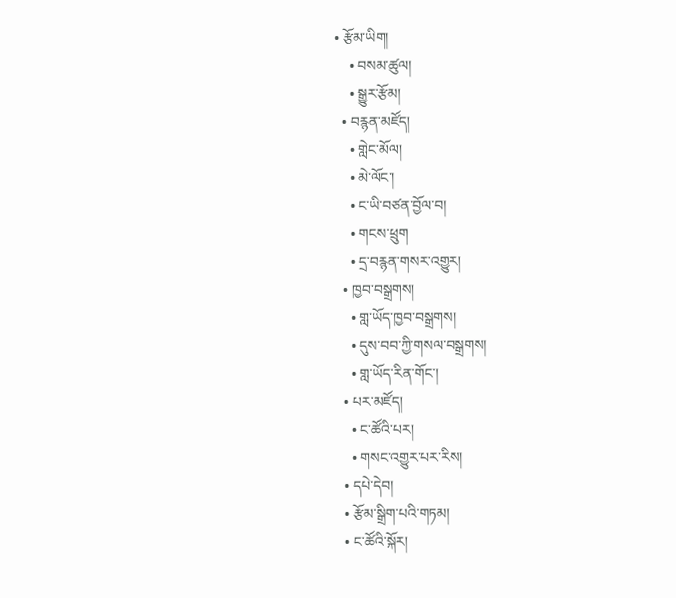• རྩོམ་ཡིག།
    • བསམ་ཚུལ།
    • སྒྱུར་རྩོམ།
  • བརྙན་མཛོད།
    • གླེང་མོལ།
    • མེ་ལོང་།
    • ང་ཡི་བཙན་བྱོལ་བ།
    • གངས་ཕྲུག
    • དྲ་བརྙན་གསར་འགྱུར།
  • ཁྱབ་བསྒྲགས།
    • གླ་ཡོད་ཁྱབ་བསྒྲགས།
    • དུས་བབ་ཀྱི་གསལ་བསྒྲགས།
    • གླ་ཡོད་རིན་གོང་།
  • པར་མཛོད།
    • ང་ཚོའི་པར།
    • གསང་འགྱུར་པར་རིས།
  • དཔེ་དེབ།
  • རྩོམ་སྒྲིག་པའི་གཏམ།
  • ང་ཚོའི་སྐོར།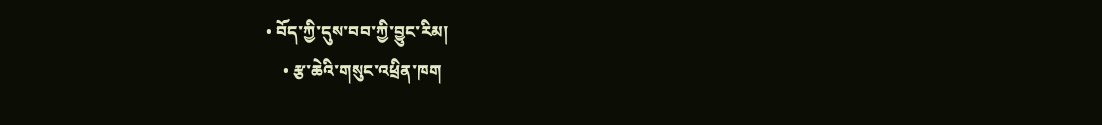• བོད་ཀྱི་དུས་བབ་ཀྱི་བྱུང་རིམ།
    • རྩ་ཆེའི་གསུང་འཕྲིན་ཁག